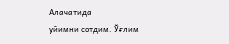Алачатида
уйимни сотдим. Ўғлим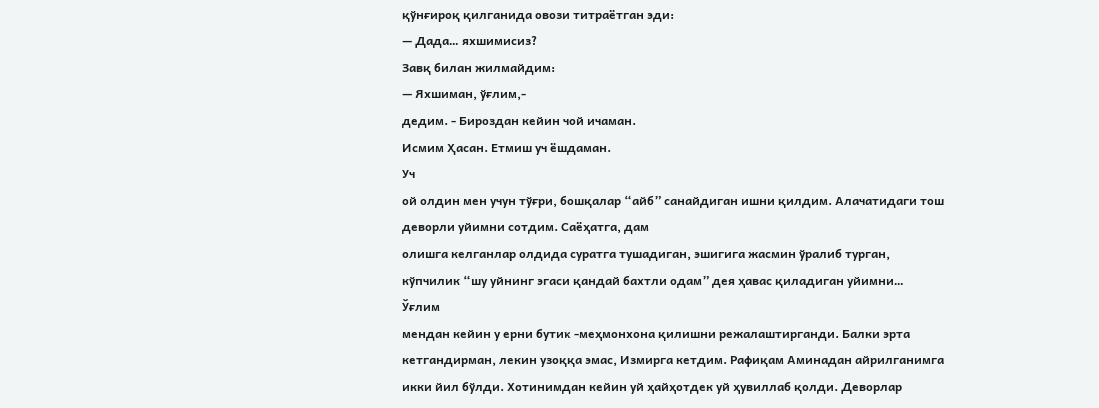қўнғироқ қилганида овози титраётган эди:
— Дада… яхшимисиз?
Завқ билан жилмайдим:
— Яхшиман, ўғлим,-
дедим. - Бироздан кейин чой ичаман.
Исмим Ҳасан. Етмиш уч ёшдаман.
Уч
ой олдин мен учун тўғри, бошқалар “айб” санайдиган ишни қилдим. Алачатидаги тош
деворли уйимни сотдим. Саёҳатга, дам
олишга келганлар олдида суратга тушадиган, эшигига жасмин ўралиб турган,
кўпчилик “шу уйнинг эгаси қандай бахтли одам” дея ҳавас қиладиган уйимни…
Ўғлим
мендан кейин у ерни бутиκ -меҳмонхона қилишни режалаштирганди. Балки эрта
кетгандирман, лекин узоққа эмас, Измирга кетдим. Рафиқам Аминадан айрилганимга
икки йил бўлди. Хотинимдан кейин уй ҳайҳотдек уй ҳувиллаб қолди. Деворлар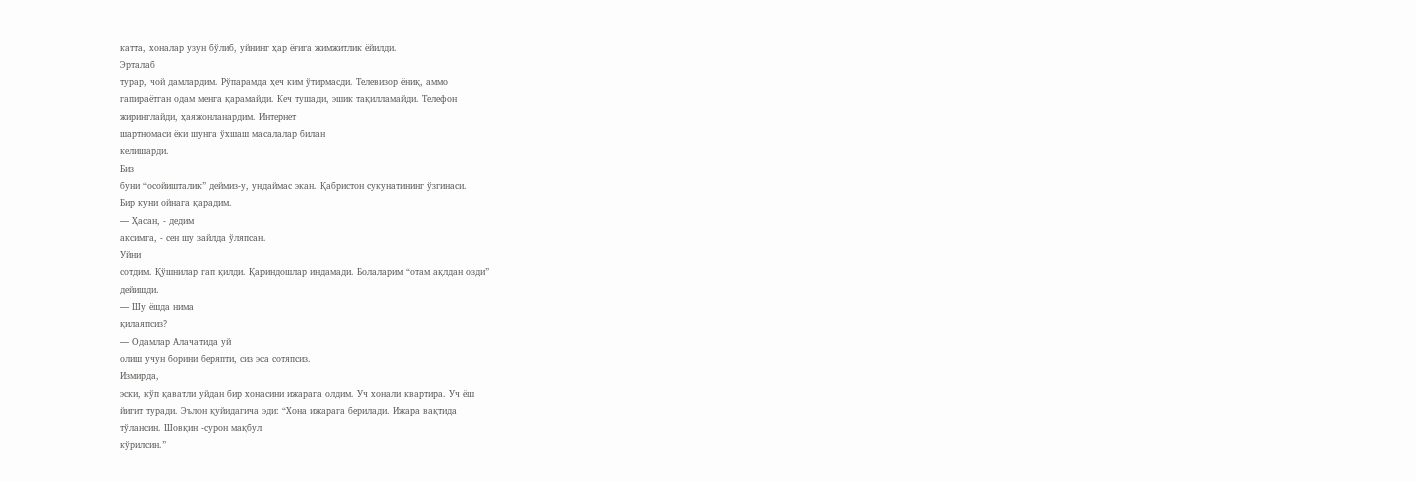катта, хоналар узун бўлиб, уйнинг ҳар ёғига жимжитлик ёйилди.
Эрталаб
турар, чой дамлардим. Рўпарамда ҳеч ким ўтирмасди. Телевизор ёниқ, аммо
гапираётган одам менга қарамайди. Кеч тушади, эшик тақилламайди. Телефон
жиринглайди, ҳаяжонланардим. Интернет
шартномаси ёки шунга ўхшаш масалалар билан
келишарди.
Биз
буни “осойишталик” деймиз-у, ундаймас экан. Қабристон сукунатининг ўзгинаси.
Бир куни ойнага қарадим.
— Ҳасан, - дедим
аксимга, - сен шу зайлда ўляпсан.
Уйни
сотдим. Қўшнилар гап қилди. Қариндошлар индамади. Болаларим “отам ақлдан озди”
дейишди.
— Шу ёшда нима
қилаяпсиз?
— Одамлар Алачатида уй
олиш учун борини беряпти, сиз эса сотяпсиз.
Измирда,
эски, кўп қаватли уйдан бир хонасини ижарага олдим. Уч хонали квартира. Уч ёш
йигит туради. Эълон қуйидагича эди: “Хона ижарага берилади. Ижара вақтида
тўлансин. Шовқин -сурон мақбул
кўрилсин.”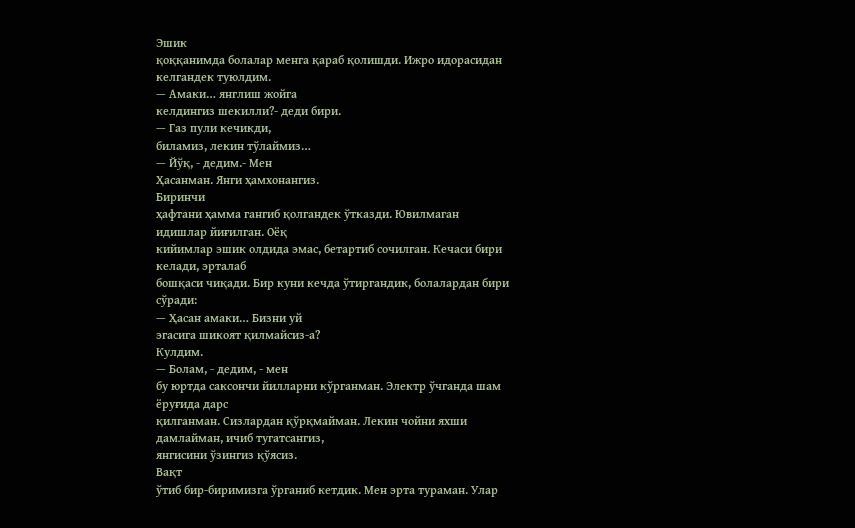Эшик
қоққанимда болалар менга қараб қолишди. Ижро идорасидан келгандек туюлдим.
— Амаки… янглиш жойга
келдингиз шекилли?- деди бири.
— Газ пули кечикди,
биламиз, лекин тўлаймиз…
— Йўқ, - дедим.- Мен
Ҳасанман. Янги ҳамхонангиз.
Биринчи
ҳафтани ҳамма гангиб қолгандек ўтказди. Ювилмаган идишлар йиғилган. Оёқ
кийимлар эшик олдида эмас, бетартиб сочилган. Кечаси бири келади, эрталаб
бошқаси чиқади. Бир куни кечда ўтиргандик, болалардан бири сўради:
— Ҳасан амаки… Бизни уй
эгасига шикоят қилмайсиз-а?
Кулдим.
— Болам, - дедим, - мен
бу юртда саксончи йилларни кўрганман. Электр ўчганда шам ёруғида дарс
қилганман. Сизлардан қўрқмайман. Лекин чойни яхши дамлайман, ичиб тугатсангиз,
янгисини ўзингиз қўясиз.
Вақт
ўтиб бир-биримизга ўрганиб кетдик. Мен эрта тураман. Улар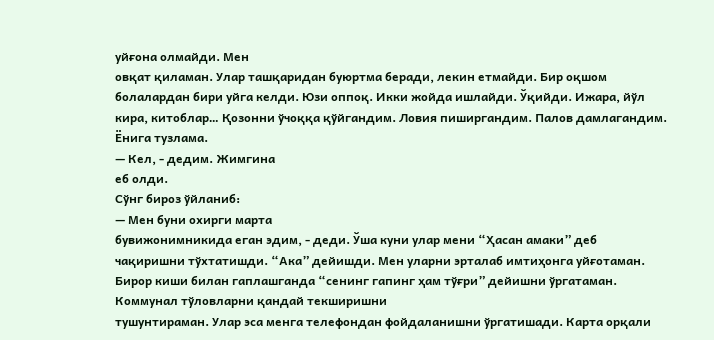уйғона олмайди. Мен
овқат қиламан. Улар ташқаридан буюртма беради, лекин етмайди. Бир оқшом
болалардан бири уйга келди. Юзи оппоқ. Икки жойда ишлайди. Ўқийди. Ижара, йўл
кира, китоблар… Қозонни ўчоққа қўйгандим. Ловия пиширгандим. Палов дамлагандим.
Ёнига тузлама.
— Кел, - дедим. Жимгина
еб олди.
Сўнг бироз ўйланиб:
— Мен буни охирги марта
бувижонимникида еган эдим, - деди. Ўша куни улар мени “Ҳасан амаки” деб
чақиришни тўхтатишди. “Ака” дейишди. Мен уларни эрталаб имтиҳонга уйғотаман.
Бирор киши билан гаплашганда “сенинг гапинг ҳам тўғри” дейишни ўргатаман.
Коммунал тўловларни қандай текширишни
тушунтираман. Улар эса менга телефондан фойдаланишни ўргатишади. Карта орқали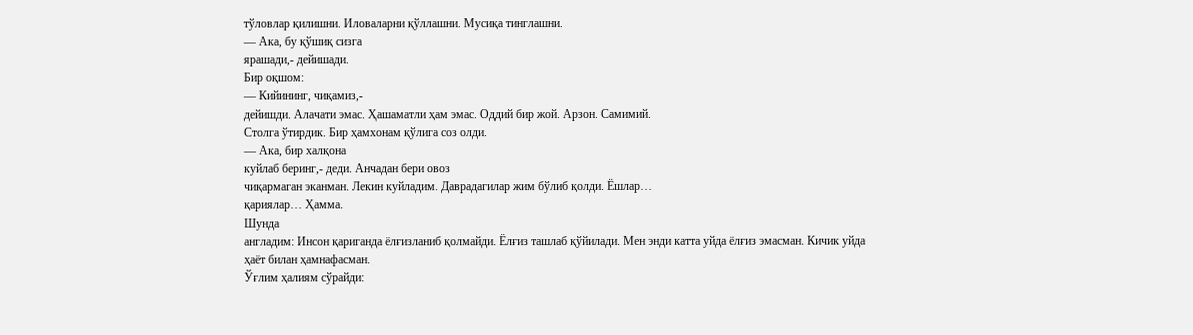тўловлар қилишни. Иловаларни қўллашни. Мусиқа тинглашни.
— Ака, бу қўшиқ сизга
ярашади,- дейишади.
Бир оқшом:
— Кийининг, чиқамиз,-
дейишди. Алачати эмас. Ҳашаматли ҳам эмас. Оддий бир жой. Арзон. Самимий.
Столга ўтирдик. Бир ҳамхонам қўлига соз олди.
— Ака, бир халқона
куйлаб беринг,- деди. Анчадан бери овоз
чиқармаган эканман. Лекин куйладим. Даврадагилар жим бўлиб қолди. Ёшлар…
қариялар… Ҳамма.
Шунда
англадим: Инсон қариганда ёлғизланиб қолмайди. Ёлғиз ташлаб қўйилади. Мен энди катта уйда ёлғиз эмасман. Кичик уйда
ҳаёт билан ҳамнафасман.
Ўғлим ҳалиям сўрайди: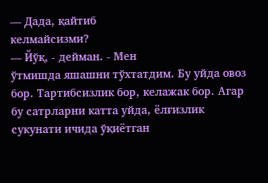— Дада, қайтиб
келмайсизми?
— Йўқ, - дейман. - Мен
ўтмишда яшашни тўхтатдим. Бу уйда овоз
бор. Тартибсизлик бор, келажак бор. Агар бу сатрларни катта уйда, ёлғизлик
сукунати ичида ўқиётган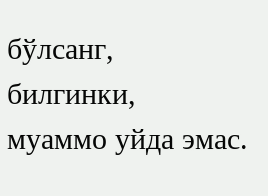бўлсанг, билгинки,
муаммо уйда эмас.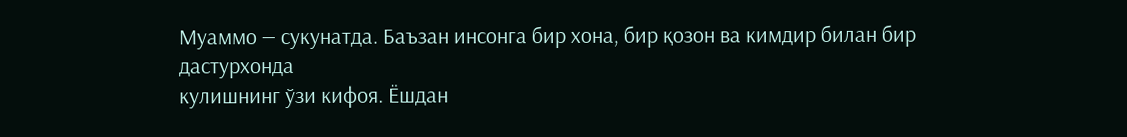Муаммо — сукунатда. Баъзан инсонга бир хона, бир қозон ва кимдир билан бир дастурхонда
кулишнинг ўзи кифоя. Ёшдан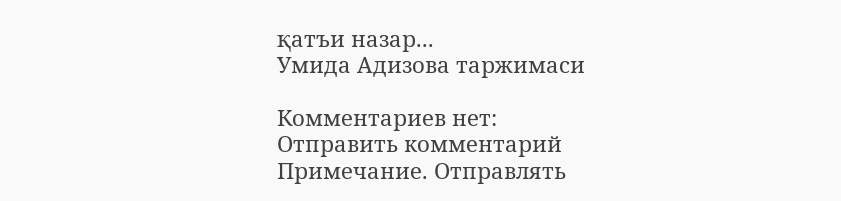қатъи назар...
Умида Адизова таржимаси

Комментариев нет:
Отправить комментарий
Примечание. Отправлять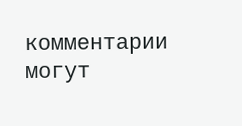комментарии могут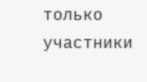только участники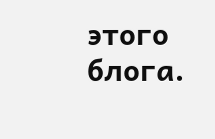этого блога.